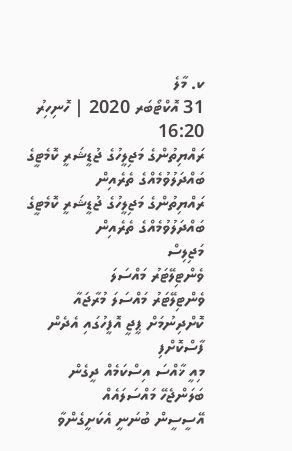ކ. މާލެ
31 އޮކްޓޯބަރ 2020 | ހޮނިހިރު 16:20
ރައްޔިތުންގެ މަޖިލީހުގެ ޖުޑީޝަރީ ކޮމެޓީގެ ބައްދަލުވުމެއްގެ ތެރެއިން
ރައްޔިތުންގެ މަޖިލީހުގެ ޖުޑީޝަރީ ކޮމެޓީގެ ބައްދަލުވުމެއްގެ ތެރެއިން
މަޖިލިސް
ވެންޓިލޭޓަރު މައްސަލަ
ވެންޓިލޭޓަރު މައްސަލަ މުރާޖައާ ކޮށްދިނުމަށް ޕީޖީ އޮފީހުގައި އެދެން ފާސްކޮށްފި
މިއީ ޚާއްސަ އިސްކަމެއް ދީގެން ބަލަންޖެހޭ މައްސަލައެއް
އޭސީސީން ބުނަނީ އެކަށީގެންވާ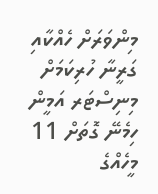މިންވަރަށް ހެއްކާއި ގަރީނާ ހުރިކަމަށް
މިނިސްޓަރ އަމީން ހިމެނޭ ގޮތަށް 11 މީހެއްގެ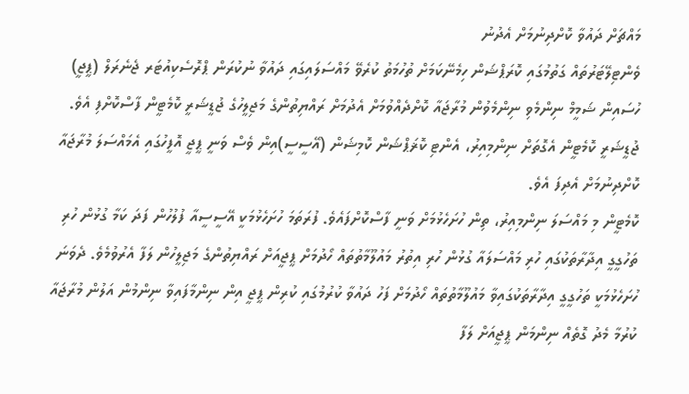މައްޗަށް ދައުވާ ކޮށްދިނުމަށް އެދުނު
ވެންޓިލޭޓަރުތައް ގަތުމުގައި ކޮރަޕްޝަން ހިމެނޭކަމަށް ތުހުމަތު ކުރެވޭ މައްސަލައިގައި ދައުވާ ނުކުރަން ޕްރޮސެކިއުޓަރ ޖެނެރަލް (ޕީޖީ) ހުސައިން ޝަމީމް ނިންމެވި ނިންމެވުން މުރާޖައާ ކޮށްދެއްވުމަށް އެދުމަށް ރައްޔިތުންގެ މަޖިލީހުގެ ޖުޑީޝަރީ ކޮމެޓީން ފާސްކޮށްފި އެވެ.
ޖުޑީޝަރީ ކޮމެޓީން އެގޮތަށް ނިންމިއިރު، އެންޓި ކޮޜަޕްޝަން ކޮމިޝަން (އޭސީސީ)އިން ވެސް ވަނީ ޕީޖީ އޮފީހުގައި އެމައްސަލަ މުރާޖައާ ކޮށްދިނުމަށް އެދިފަ އެވެ.
ކޮމެޓީން މި މައްސަލަ ނިންމިއިރު، ތިން ހުށަހެޅުމަށް ވަނީ ފާސްކޮށްފައެވެ. ފުރަތަމަ ހުށަހެޅުމަކީ އޭސީސީއާ ފުލުހުން ފަދަ ކަމާ ގުޅުން ހުރި ތަހުގީގީ އިދާރާތަކުގައި ހުރި މައްސަލައާ ގުޅުން ހުރި އިތުރު މައުލޫމާތުތައް ހޯދުމަށް ޕީޖީއަށް ރައްޔިތުންގެ މަޖިލީހުން ލަފާ އެރުވުމެވެ. ދެވަނަ ހުށަހެޅުމަކީ ތަހުގީގީ އިދާރާތަކުގައިވާ މައުލޫމާތުތައް ހޯދުމަށް ފަހު ދައުވާ ކުރުމުގައި ކުރިން ޕީޖީ އިން ނިންމާފައިވާ ނިންމުން އަލުން މުރާޖައާ ކުރުމާ މެދު ގޮތެއް ނިންމަން ޕީޖީއަށް ލަފާ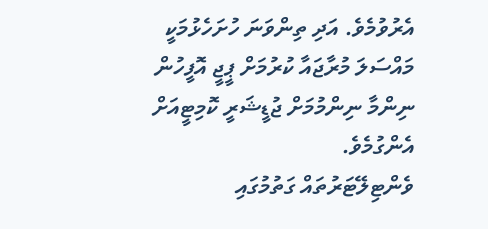އެރުވުމެވެ. އަދި ތިންވަނަ ހުށަހެޅުމަކީ މައްސަލަ މުރާޖައާ ކުރުމަށް ޕީޖީ އޮފީހުން ނިންމާ ނިންމުމަށް ޖުޑީޝަރީ ކޮމިޓީއަށް އެންގުމެވެ.
ވެންޓިލޭޓަރުތައް ގަތުމުގައި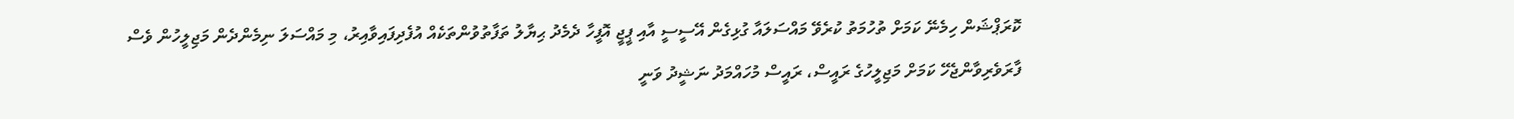ކޮރަޕްޝަން ހިމެނޭ ކަމަށް ތުހުމަތު ކުރެވޭ މައްސަލައާ ގުޅިގެން އޭސީސީ އާއި ޕީޖީ އޮފީހާ ދެމެދު ޙިޔާލު ތަފާތުވުންތަކެއް އުފެދިފައިވާއިރު، މި މައްސަލަ ނިމެންދެން މަޖިލީހުން ވެސް ފާރަވެރިވާންޖެހޭ ކަމަށް މަޖިލީހުގެ ރައީސް، ރައީސް މުހައްމަދު ނަޝީދު ވަނީ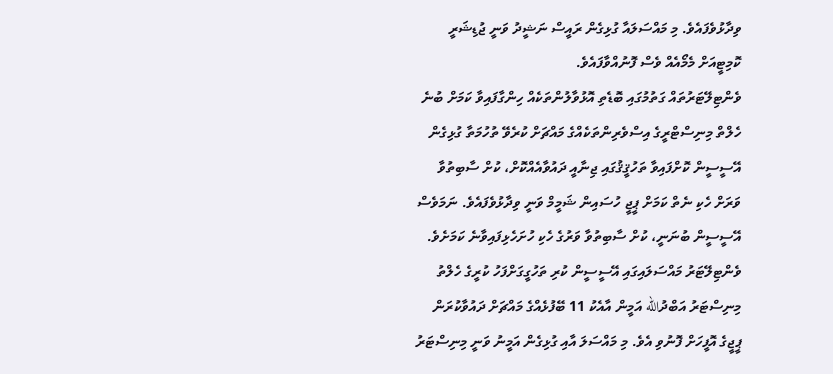ވިދާޅުވެފައެވެ. މި މައްސަލައާ ގުޅިގެން ރައީސް ނަޝީދު ވަނީ ޖުޑިޝަރީ ކޮމިޓީއަށް މެމޯއެއް ވެސް ފޮނުއްވާފައެވެ.
ވެންޓިލޭޓަރުތައް ގަތުމުގައި ބޮޑެތި އޮޅުވާލުންތަކެއް ހިންގާފައިވާ ކަމަށް ބުނެ ހެލްތް މިނިސްޓްރީގެ އިސްވެރިންތަކެއްގެ މައްޗަށް ކުރެވޭ ތުހުމަތާ ގުޅިގެން އޭސީސީން ކޮށްފައިވާ ތަހުޤީޤުގައި ޖިނާއީ ދައުވާއެއްކޮށް، ކުށް ސާބިތުވާ ވަރަށް ހެކި ނެތް ކަމަށް ޕީޖީ ހުސައިން ޝަމީމް ވަނީ ވިދާޅުވެފައެވެ. ނަމަވެސް އޭސީސީން ބުނަނީ، ކުށް ސާބިތުވާ ވަރުގެ ހެކި ހުށަހެޅިފައިވާނެ ކަމަށެވެ.
ވެންޓިލޭޓަރު މައްސަލައިގައި އޭސީސީން ކުރި ތަހުގީގަށްފަހު ކުރީގެ ހެލްތު މިނިސްޓަރު އަބްދުالله އަމީން އާއެކު 11 ބޭފުޅެއްގެ މައްޗަށް ދައުވާކުރަން ޕީޖީގެ އޮފީހަށް ފޮނުވި އެވެ. މި މައްސަލަ އާއި ގުޅިގެން އަމީނު ވަނީ މިނިސްޓަރު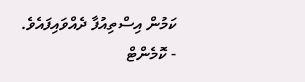ކަމުން އިސްތިއުފާ ދެއްވައިފައެވެ.
- ކޮމެންޓް